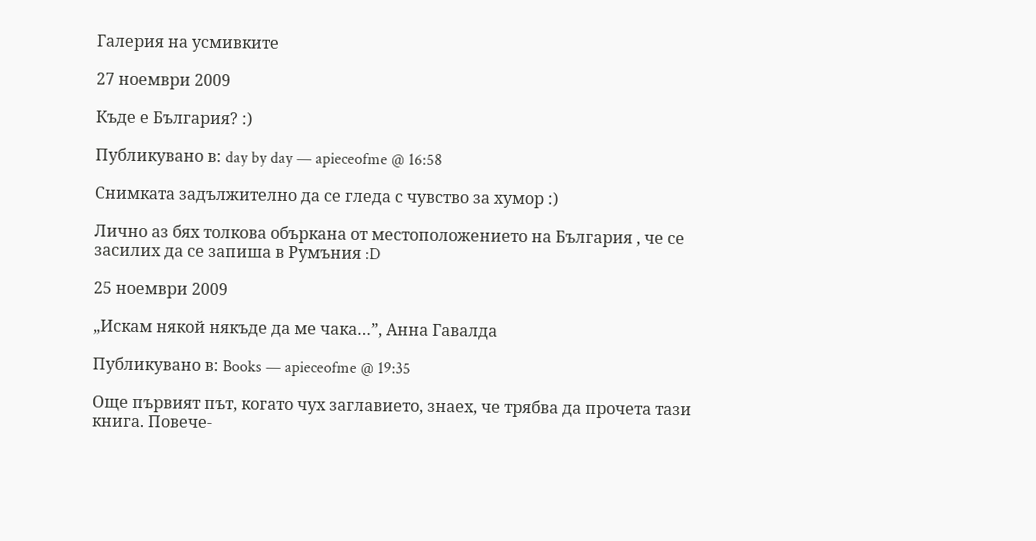Галерия на усмивките

27 ноември 2009

Къде е България? :)

Публикувано в: day by day — apieceofme @ 16:58

Снимката задължително да се гледа с чувство за хумор :)

Лично аз бях толкова объркана от местоположението на България , че се засилих да се запиша в Румъния :D

25 ноември 2009

„Искам някой някъде да ме чака…”, Анна Гавалда

Публикувано в: Books — apieceofme @ 19:35

Още първият път, когато чух заглавието, знаех, че трябва да прочета тази книга. Повече-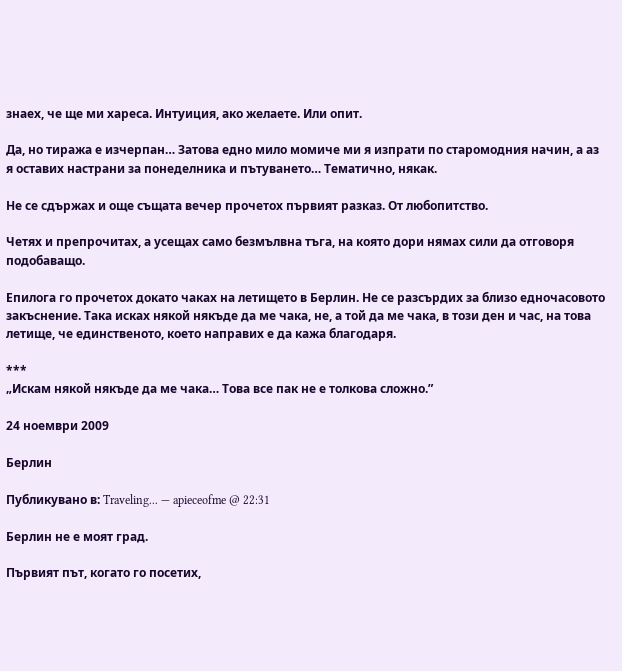знаех, че ще ми хареса. Интуиция, ако желаете. Или опит.

Да, но тиража е изчерпан… Затова едно мило момиче ми я изпрати по старомодния начин, а аз я оставих настрани за понеделника и пътуването… Тематично, някак.

Не се сдържах и още същата вечер прочетох първият разказ. От любопитство.

Четях и препрочитах, а усещах само безмълвна тъга, на която дори нямах сили да отговоря подобаващо.

Епилога го прочетох докато чаках на летището в Берлин. Не се разсърдих за близо едночасовото закъснение. Така исках някой някъде да ме чака, не, а той да ме чака, в този ден и час, на това летище, че единственото, което направих е да кажа благодаря.

***
„Искам някой някъде да ме чака… Това все пак не е толкова сложно.”

24 ноември 2009

Берлин

Публикувано в: Traveling... — apieceofme @ 22:31

Берлин не е моят град.

Първият път, когато го посетих,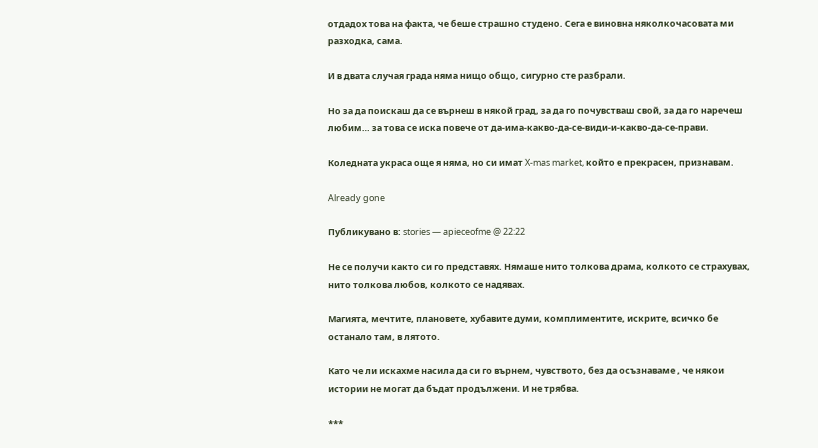отдадох това на факта, че беше страшно студено. Сега е виновна няколкочасовата ми разходка, сама.

И в двата случая града няма нищо общо, сигурно сте разбрали.

Но за да поискаш да се върнеш в някой град, за да го почувстваш свой, за да го наречеш любим… за това се иска повече от да-има-какво-да-се-види-и-какво-да-се-прави.

Коледната украса още я няма, но си имат X-mas market, който е прекрасен, признавам.

Already gone

Публикувано в: stories — apieceofme @ 22:22

Не се получи както си го представях. Нямаше нито толкова драма, колкото се страхувах, нито толкова любов, колкото се надявах.

Магията, мечтите, плановете, хубавите думи, комплиментите, искрите, всичко бе останало там, в лятото.

Като че ли искахме насила да си го върнем, чувството, без да осъзнаваме , че някои истории не могат да бъдат продължени. И не трябва.

***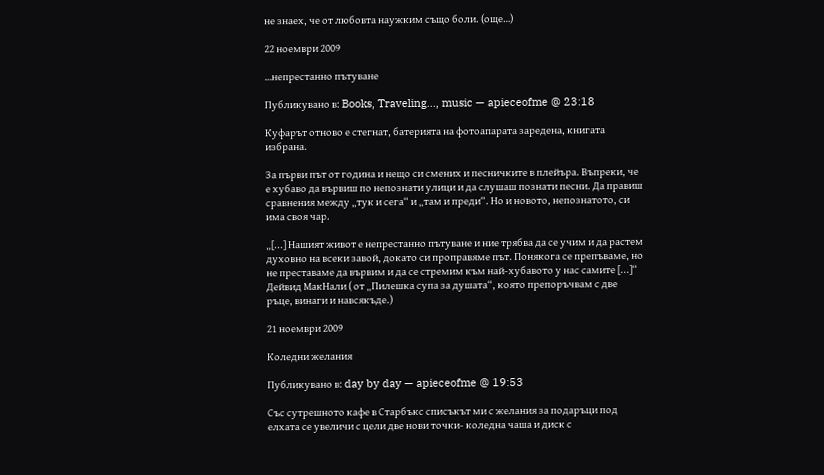не знаех, че от любовта наужким също боли. (още…)

22 ноември 2009

…непрестанно пътуване

Публикувано в: Books, Traveling..., music — apieceofme @ 23:18

Куфарът отново е стегнат, батерията на фотоапарата заредена, книгата избрана.

За първи път от година и нещо си смених и песничките в плейъра. Въпреки, че е хубаво да вървиш по непознати улици и да слушаш познати песни. Да правиш сравнения между „тук и сега“ и „там и преди“. Но и новото, непознатото, си има своя чар.

„[...] Нашият живот е непрестанно пътуване и ние трябва да се учим и да растем духовно на всеки завой, докато си проправяме път. Понякога се препъваме, но не преставаме да вървим и да се стремим към най-хубавото у нас самите [...]“ Дейвид МакНали ( от „Пилешка супа за душата“, която препоръчвам с две ръце, винаги и навсякъде.)

21 ноември 2009

Коледни желания

Публикувано в: day by day — apieceofme @ 19:53

Със сутрешното кафе в Старбъкс списъкът ми с желания за подаръци под елхата се увеличи с цели две нови точки- коледна чаша и диск с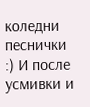коледни песнички :) И после усмивки и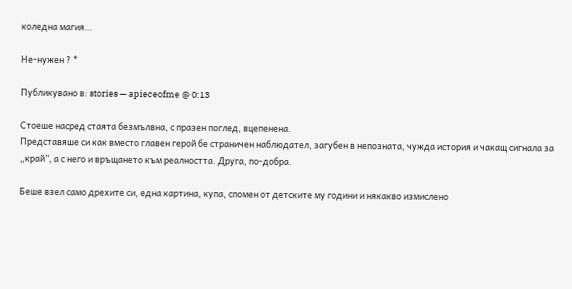коледна магия…

Не-нужен ? *

Публикувано в: stories — apieceofme @ 0:13

Стоеше насред стаята безмълвна, с празен поглед, вцепенена.
Представяше си как вместо главен герой бе страничен наблюдател, загубен в непозната, чужда история и чакащ сигнала за „край”, а с него и връщането към реалността. Друга, по-добра.

Беше взел само дрехите си, една картина, купа, спомен от детските му години и някакво измислено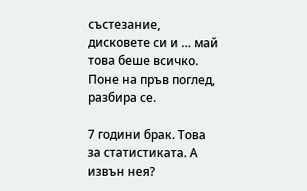състезание, дисковете си и … май това беше всичко. Поне на пръв поглед, разбира се.

7 години брак. Това за статистиката. А извън нея?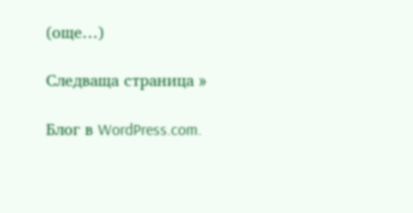(още…)

Следваща страница »

Блог в WordPress.com.